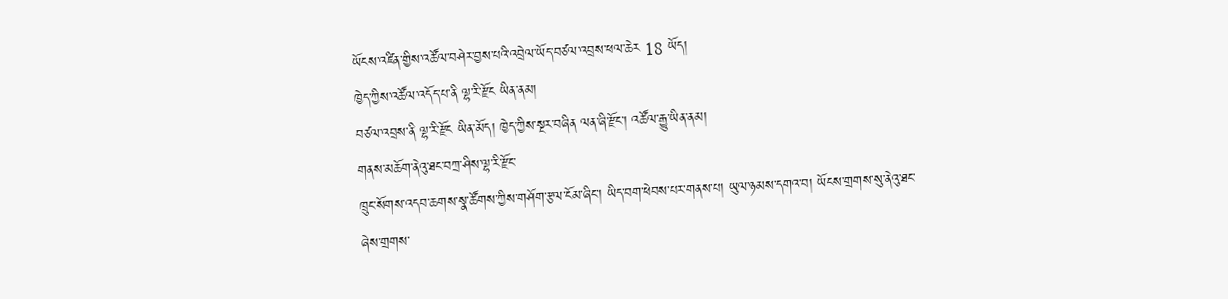ཡོངས་འཛིན་གྱིས་འཚོལ་བཤེར་བྱས་པའི་འབྲེལ་ཡོད་བཙལ་འབྲས་ཕལ་ཆེར 18 ཡོད།
ཁྱེད་ཀྱིས་འཚོལ་འདོད་པ་ནི ལྷ་རི་རྫོང ཡིན་ནམ།
བཙལ་འབྲས་ནི ལྷ་རི་རྫོང ཡིན་མོད། ཁྱེད་ཀྱིས་སྔར་བཞིན ལན་ཞི་རྫོང་། འཚོལ་རྒྱུ་ཡིན་ནམ།
གནས་མཆོག་ནེའུ་ཐང་བཀྲ་ཤིས་ལྷ་རི་རྫོང་
ཁྲུང་སོགས་འདབ་ཆགས་སྣ་ཚོགས་ཀྱིས་གཤོག་རྩལ་ངོམ་ཞིང་། ཡིད་བག་ཕེབས་པར་གནས་པ། ཡུལ་ཉམས་དགའ་བ། ཡོངས་གྲགས་སུ་ནེའུ་ཐང་ཞེས་གྲགས་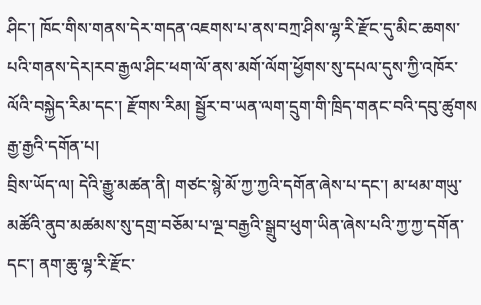ཤིང་། ཁོང་གིས་གནས་དེར་གདན་འཇགས་པ་ནས་བཀྲ་ཤིས་ལྷ་རི་རྫོང་དུ་མིང་ཆགས་པའི་གནས་དེར།རབ་རྒྱལ་ཤིང་ཕག་ལོ་ནས་མགོ་ལོག་ཕྱོགས་སུ་དཔལ་དུས་ཀྱི་འཁོར་ལོའི་བསྐྱེད་རིམ་དང་། རྫོགས་རིམ། སྦྱོར་བ་ཡན་ལག་དྲུག་གི་ཁྲིད་གནང་བའི་དབུ་ཚུགས
རྒྱ་རྒྱའི་དགོན་པ།
བྲིས་ཡོད་ལ། དེའི་རྒྱུ་མཚན་ནི། གཙང་སྙེ་མོ་ཀྱ་ཀྱའི་དགོན་ཞེས་པ་དང་། མ་ཕམ་གཡུ་མཚོའི་ནུབ་མཚམས་སུ་དགྲ་བཅོམ་པ་ལྔ་བརྒྱའི་སྒྲུབ་ཕུག་ཡིན་ཞེས་པའི་ཀྱ་ཀྱ་དགོན་དང་། ནག་ཆུ་ལྷ་རི་རྫོང་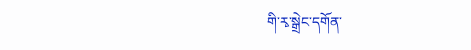གི་རྭ་སྒྲེང་དགོན་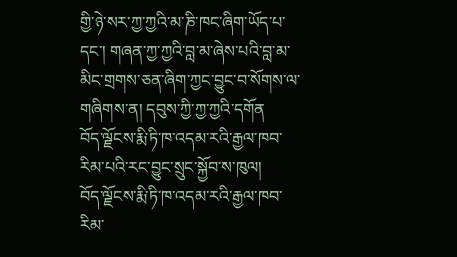གྱི་ཉེ་སར་ཀྱ་ཀྱའི་མ་ཎི་ཁང་ཞིག་ཡོད་པ་དང་། གཞན་ཀྱ་ཀྱའི་བླ་མ་ཞེས་པའི་བླ་མ་མིང་གྲགས་ཅན་ཞིག་ཀྱང་བྱུང་བ་སོགས་ལ་གཞིགས་ན། དབུས་ཀྱི་ཀྱ་ཀྱའི་དགོན
བོད་ལྗོངས་རྨི་ཏི་ཁ་འདམ་རའི་རྒྱལ་ཁབ་རིམ་པའི་རང་བྱུང་སྲུང་སྐྱོབ་ས་ཁུལ།
བོད་ལྗོངས་རྨི་ཏི་ཁ་འདམ་རའི་རྒྱལ་ཁབ་རིམ་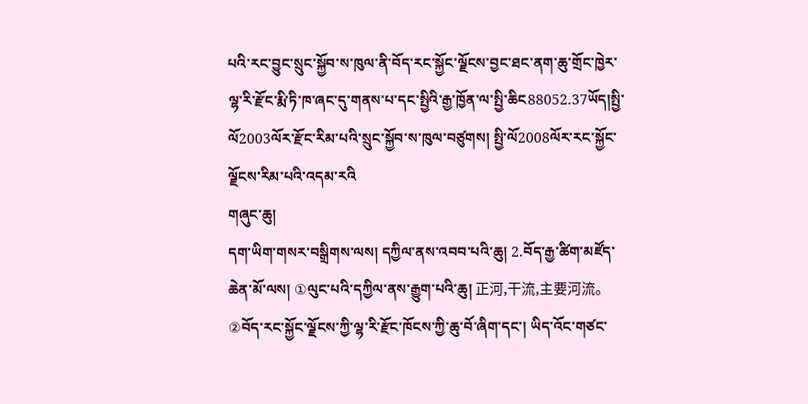པའི་རང་བྱུང་སྲུང་སྐྱོབ་ས་ཁུལ་ནི་བོད་རང་སྐྱོང་ལྗོངས་བྱང་ཐང་ནག་ཆུ་གྲོང་ཁྱེར་ལྷ་རི་རྫོང་རྨི་ཏི་ཁ་ཞང་དུ་གནས་པ་དང་སྤྱིའི་རྒྱ་ཁྱོན་ལ་སྤྱི་ཆིང88052.37ཡོད།སྤྱི་ལོ2003ལོར་རྫོང་རིམ་པའི་སྲུང་སྐྱོབ་ས་ཁུལ་བཙུགས། སྤྱི་ལོ2008ལོར་རང་སྐྱོང་ལྗོངས་རིམ་པའི་འདམ་རའི
གཞུང་ཆུ།
དག་ཡིག་གསར་བསྒྲིགས་ལས། དཀྱིལ་ནས་འབབ་པའི་ཆུ། 2.བོད་རྒྱ་ཚིག་མཛོད་ཆེན་མོ་ལས། ①ལུང་པའི་དཀྱིལ་ནས་རྒྱུག་པའི་ཆུ། 正河,干流,主要河流。②བོད་རང་སྐྱོང་ལྗོངས་ཀྱི་ལྷ་རི་རྫོང་ཁོངས་ཀྱི་ཆུ་བོ་ཞིག་དང་། ཡིད་འོང་གཙང་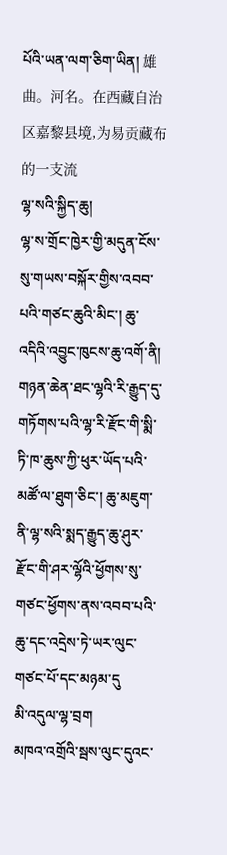པོའི་ཡན་ལག་ཅིག་ཡིན། 雄曲。河名。在西藏自治区嘉黎县境,为易贡藏布的一支流
ལྷ་སའི་སྐྱིད་ཆུ།
ལྷ་ས་གྲོང་ཁྱེར་གྱི་མདུན་ངོས་སུ་གཡས་བསྐོར་གྱིས་འབབ་པའི་གཙང་ཆུའི་མིང་། ཆུ་འདིའི་འབྱུང་ཁུངས་ཆུ་འགོ་ནི། གཉན་ཆེན་ཐང་ལྷའི་རི་རྒྱུད་དུ་གཏོགས་པའི་ལྷ་རི་རྫོང་གི་སྨི་ཏི་ཁ་ཆུས་ཀྱི་ཕུར་ཡོད་པའི་མཚོ་ལ་ཐུག་ཅིང་། ཆུ་མཇུག་ནི་ལྷ་སའི་སྨད་རྒྱུད་ཆུ་ཤུར་རྫོང་གི་ཤར་ལྷོའི་ཕྱོགས་སུ་གཙང་ཕྱོགས་ནས་འབབ་པའི་ཆུ་དང་འདྲེས་ཏེ་ཡར་ལུང་གཙང་པོ་དང་མཉམ་དུ
མི་འདུལ་ལྷ་བྲག
མཁའ་འགྲོའི་སྦས་ལུང་དུའང་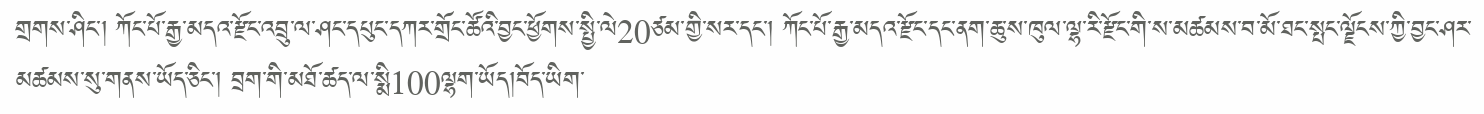གྲགས་ཤིང་། ཀོང་པོ་རྒྱ་མདའ་རྫོང་འབྲུ་ལ་ཤང་དཔུང་དཀར་གྲོང་ཚོའི་བྱང་ཕྱོགས་སྤྱི་ལེ20ཙམ་གྱི་སར་དང་། ཀོང་པོ་རྒྱ་མདའ་རྫོང་དང་ནག་ཆུ་ས་ཁུལ་ལྷ་རི་རྫོང་གི་ས་མཚམས་བ་མོ་ཐང་སྤང་ལྗོངས་ཀྱི་བྱང་ཤར་མཚམས་སུ་གནས་ཡོད་ཅིང་། བྲག་གི་མཐོ་ཚད་ལ་སྨི100ལྷག་ཡོད།བོད་ཡིག་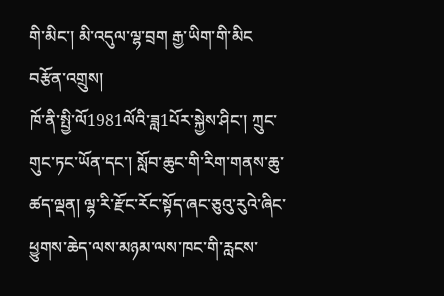གི་མིང་། མི་འདུལ་ལྷ་བྲག རྒྱ་ཡིག་གི་མིང
བརྩོན་འགྲུས།
ཁོ་ནི་སྤྱི་ལོ1981ལོའི་ཟླ1པོར་སྐྱེས་ཤིང་། ཀྲུང་གུང་ཏང་ཡོན་དང་། སློབ་ཆུང་གི་རིག་གནས་ཆུ་ཚད་ལྡན། ལྷ་རི་རྫོང་རོང་སྟོད་ཞང་ཅུའུ་རུའེ་ཞིང་ཕྱུགས་ཆེད་ལས་མཉམ་ལས་ཁང་གི་རླངས་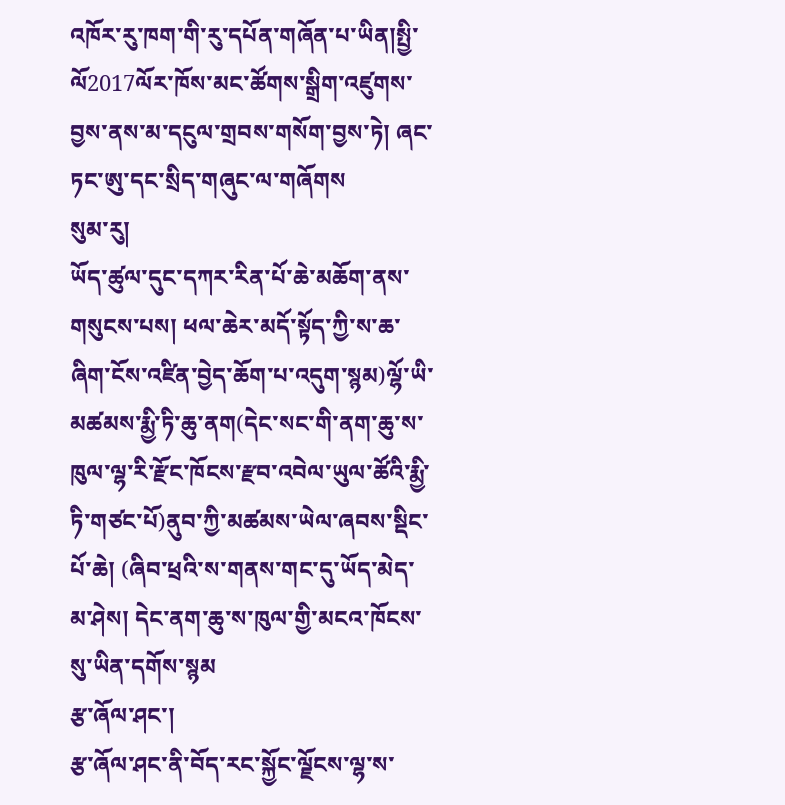འཁོར་རུ་ཁག་གི་རུ་དཔོན་གཞོན་པ་ཡིན།སྤྱི་ལོ2017ལོར་ཁོས་མང་ཚོགས་སྒྲིག་འཛུགས་བྱས་ནས་མ་དངུལ་གྲབས་གསོག་བྱས་ཏེ། ཞང་ཏང་ཨུ་དང་སྲིད་གཞུང་ལ་གཞོགས
སུམ་རུ།
ཡོད་ཚུལ་དུང་དཀར་རིན་པོ་ཆེ་མཆོག་ནས་གསུངས་པས། ཕལ་ཆེར་མདོ་སྟོད་ཀྱི་ས་ཆ་ཞིག་ངོས་འཛིན་བྱེད་ཆོག་པ་འདུག་སྙམ)ལྷོ་ཡི་མཚམས་རྨྱི་ཏི་ཆུ་ནག(དེང་སང་གི་ནག་ཆུ་ས་ཁུལ་ལྷ་རི་རྫོང་ཁོངས་རྫབ་འབེལ་ཡུལ་ཚོའི་རྨྱི་ཏི་གཙང་པོ)ནུབ་ཀྱི་མཚམས་ཡེལ་ཞབས་སྡིང་པོ་ཆེ། (ཞིབ་ཕྲའི་ས་གནས་གང་དུ་ཡོད་མེད་མ་ཤེས། དེང་ནག་ཆུ་ས་ཁུལ་གྱི་མངའ་ཁོངས་སུ་ཡིན་དགོས་སྙམ
རྩ་ཞོལ་ཤང་།
རྩ་ཞོལ་ཤང་ནི་བོད་རང་སྐྱོང་ལྗོངས་ལྷ་ས་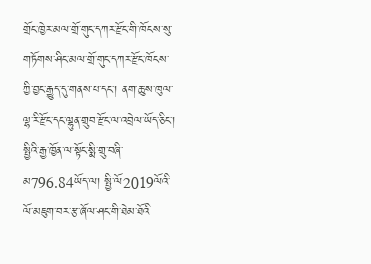གྲོང་ཁྱེར་མལ་གྲོ་གུང་དཀར་རྫོང་གི་ཁོངས་སུ་གཏོགས་ཤིང་མལ་གྲོ་གུང་དཀར་རྫོང་ཁོངས་ཀྱི་བྱང་རྒྱུད་དུ་གནས་པ་དང་། ནག་ཆུ་ས་ཁུལ་ལྷ་རི་རྫོང་དང་ལྷུན་གྲུབ་རྫོང་ལ་འབྲེལ་ཡོད་ཅིང་། སྤྱིའི་རྒྱ་ཁྱོན་ལ་སྟོང་སྨི་གྲུ་བཞི་མ796.84ཡོད་ལ། སྤྱི་ལོ2019ལོའི་ལོ་མཇུག་བར་རྩ་ཞོལ་ཤང་གི་ཐེམ་ཐོའི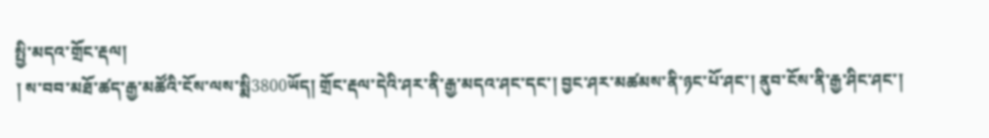སྤྱི་མདའ་གྲོང་རྡལ།
། ས་བབ་མཐོ་ཚད་རྒྱ་མཚོའི་ངོས་ལས་སྨི3800ཡོད། གྲོང་རྡལ་དེའི་ཤར་ནི་རྒྱ་མདའ་ཤང་དང་། བྱང་ཤར་མཚམས་ནི་ཉང་པོ་ཤང་། ནུབ་ངོས་ནི་རྒྱ་ཤིང་ཤང་།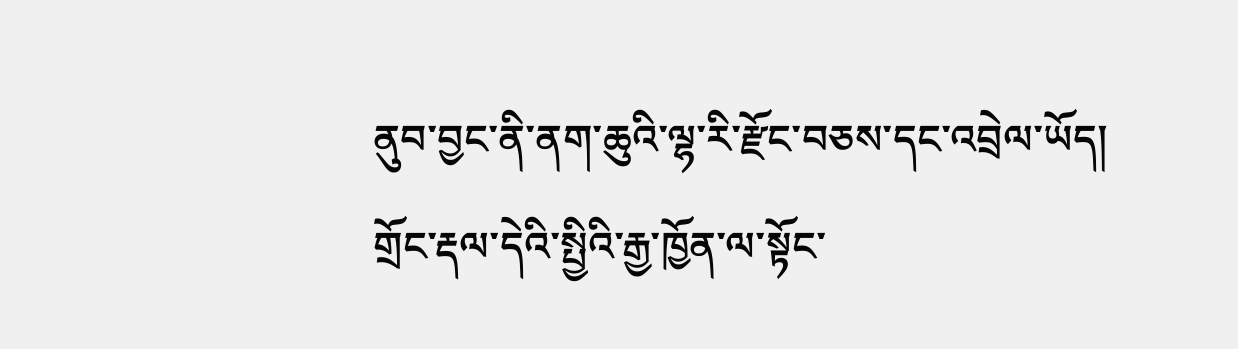ནུབ་བྱང་ནི་ནག་ཆུའི་ལྷ་རི་རྫོང་བཅས་དང་འབྲེལ་ཡོད། གྲོང་རྡལ་དེའི་སྤྱིའི་རྒྱ་ཁྱོན་ལ་སྟོང་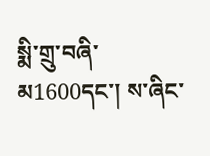སྨི་གྲུ་བཞི་མ1600དང་། ས་ཞིང་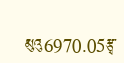མུའུ6970.05རྩྭ་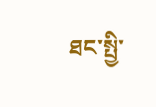ཐང་སྤྱི་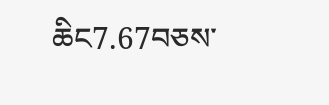ཆིང7.67བཅས་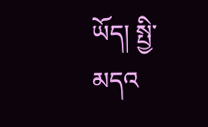ཡོད། སྤྱི་མདའ